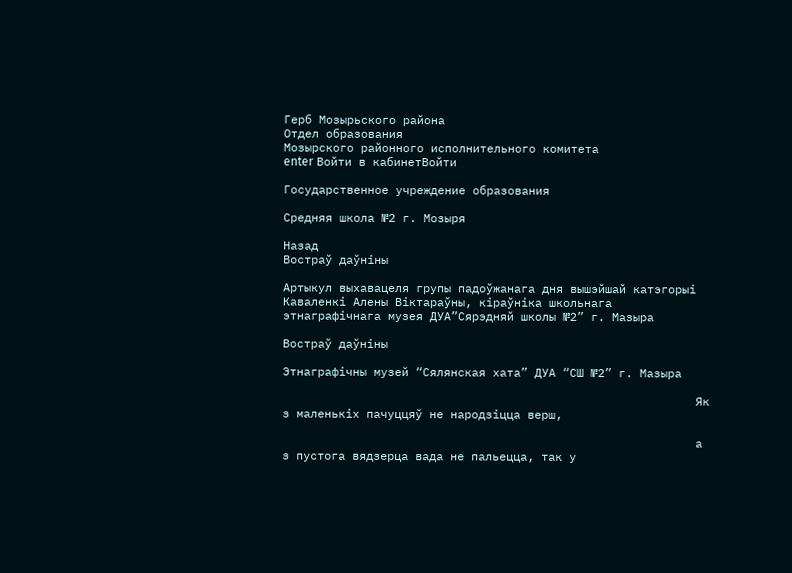Герб Мозырьского района
Отдел образования
Мозырского районного исполнительного комитета
enter Войти в кабинетВойти

Государственное учреждение образования

Средняя школа №2 г. Мозыря

Назад
Востраў даўніны

Артыкул выхавацеля групы падоўжанага дня вышэйшай катэгорыі Каваленкі Алены Віктараўны, кіраўніка школьнага этнаграфічнага музея ДУА”Сярэдняй школы №2” г. Мазыра

Востраў даўніны

Этнаграфічны музей “Сялянская хата” ДУА “СШ №2” г. Мазыра

                                                           Як з маленькіх пачуццяў не народзіцца верш,

                                                           а з пустога вядзерца вада не пальецца, так у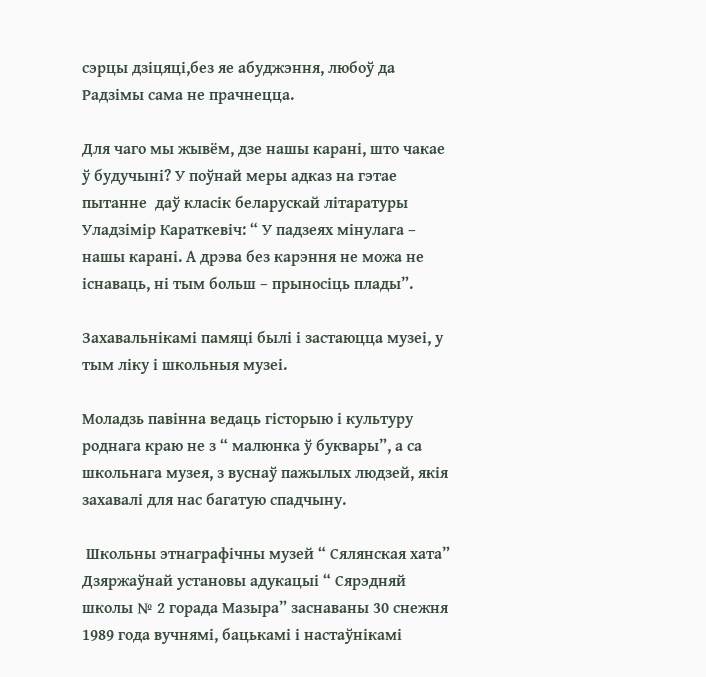сэрцы дзіцяці,без яе абуджэння, любоў да Радзімы сама не прачнецца.

Для чаго мы жывём, дзе нашы карані, што чакае ў будучыні? У поўнай меры адказ на гэтае пытанне  даў класік беларускай літаратуры Уладзімір Караткевіч: “ У падзеях мінулага – нашы карані. А дрэва без карэння не можа не існаваць, ні тым больш – прыносіць плады”.

Захавальнікамі памяці былі і застаюцца музеі, у тым ліку і школьныя музеі.

Моладзь павінна ведаць гісторыю і культуру роднага краю не з “ малюнка ў буквары”, а са школьнага музея, з вуснаў пажылых людзей, якія захавалі для нас багатую спадчыну.

 Школьны этнаграфічны музей “ Сялянская хата” Дзяржаўнай установы адукацыі “ Сярэдняй школы № 2 горада Мазыра” заснаваны 30 снежня 1989 года вучнямі, бацькамі і настаўнікамі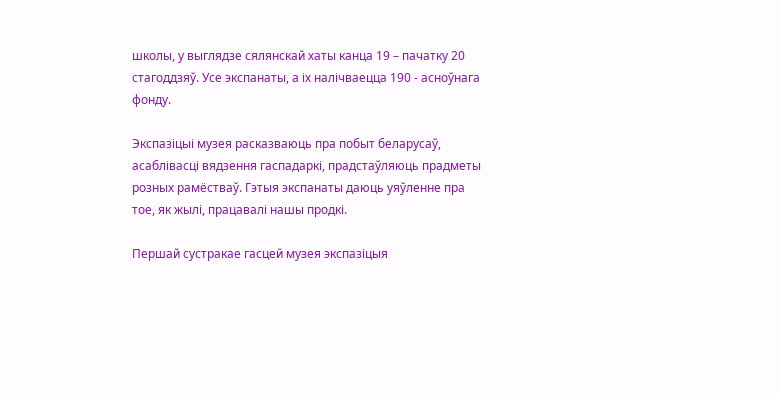школы, у выглядзе сялянскай хаты канца 19 – пачатку 20 стагоддзяў. Усе экспанаты, а іх налічваецца 190 - асноўнага фонду.

Экспазіцыі музея расказваюць пра побыт беларусаў, асаблівасці вядзення гаспадаркі, прадстаўляюць прадметы розных рамёстваў. Гэтыя экспанаты даюць уяўленне пра тое, як жылі, працавалі нашы продкі.

Першай сустракае гасцей музея экспазіцыя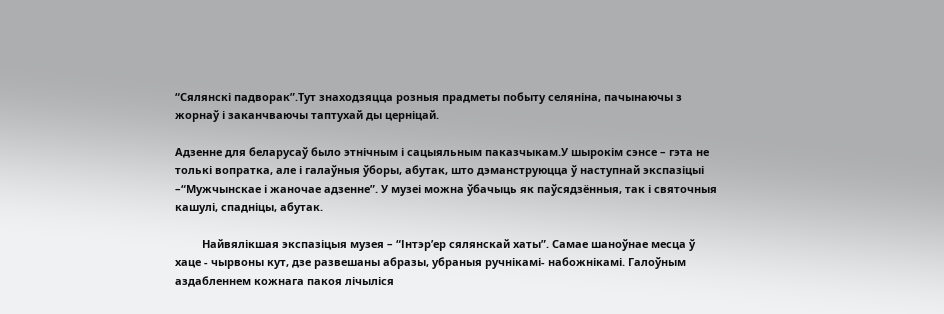“Сялянскі падворак”.Тут знаходзяцца розныя прадметы побыту селяніна, пачынаючы з жорнаў і заканчваючы таптухай ды церніцай.

Адзенне для беларусаў было этнічным і сацыяльным паказчыкам.У шырокім сэнсе – гэта не толькі вопратка, але і галаўныя ўборы, абутак, што дэманструюцца ў наступнай экспазіцыі –“Мужчынскае і жаночае адзенне”. У музеі можна ўбачыць як паўсядзённыя, так і святочныя кашулі, спадніцы, абутак.

         Найвялікшая экспазіцыя музея – “Інтэр’ер сялянскай хаты”. Самае шаноўнае месца ў хаце - чырвоны кут, дзе развешаны абразы, убраныя ручнікамі- набожнікамі. Галоўным аздабленнем кожнага пакоя лічыліся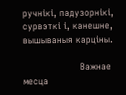ручнікі, падузорнікі, сурвэткі і, канешне, вышываныя карціны.

                   Важнае месца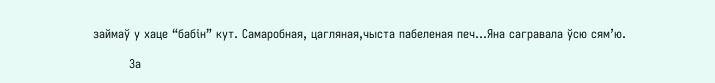займаў у хаце “бабін” кут. Самаробная, цагляная,чыста пабеленая печ…Яна сагравала ўсю сям’ю.

         За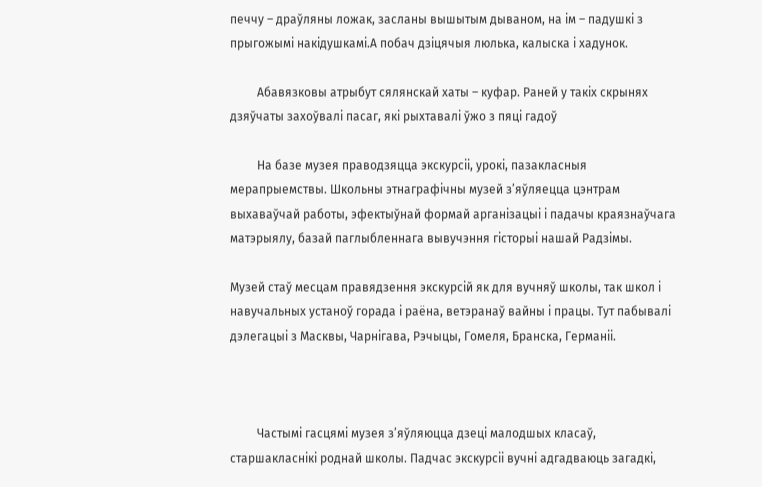печчу – драўляны ложак, засланы вышытым дываном, на ім – падушкі з прыгожымі накідушкамі.А побач дзіцячыя люлька, калыска і хадунок.

         Абавязковы атрыбут сялянскай хаты – куфар. Раней у такіх скрынях дзяўчаты захоўвалі пасаг, які рыхтавалі ўжо з пяці гадоў

         На базе музея праводзяцца экскурсіі, урокі, пазакласныя мерапрыемствы. Школьны этнаграфічны музей з’яўляецца цэнтрам выхаваўчай работы, эфектыўнай формай арганізацыі і падачы краязнаўчага матэрыялу, базай паглыбленнага вывучэння гісторыі нашай Радзімы.

Музей стаў месцам правядзення экскурсій як для вучняў школы, так школ і навучальных устаноў горада і раёна, ветэранаў вайны і працы. Тут пабывалі дэлегацыі з Масквы, Чарнігава, Рэчыцы, Гомеля, Бранска, Германіі.



         Частымі гасцямі музея з’яўляюцца дзеці малодшых класаў, старшакласнікі роднай школы. Падчас экскурсіі вучні адгадваюць загадкі,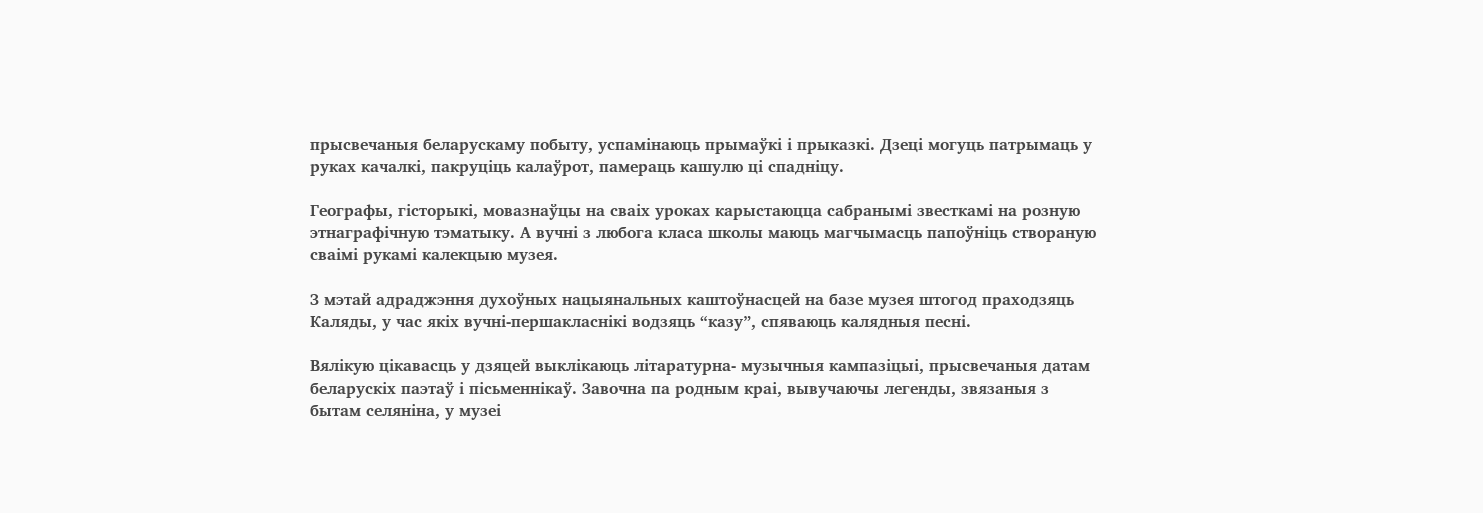прысвечаныя беларускаму побыту, успамінаюць прымаўкі і прыказкі. Дзеці могуць патрымаць у руках качалкі, пакруціць калаўрот, памераць кашулю ці спадніцу.

Географы, гісторыкі, мовазнаўцы на сваіх уроках карыстаюцца сабранымі звесткамі на розную этнаграфічную тэматыку. А вучні з любога класа школы маюць магчымасць папоўніць створаную сваімі рукамі калекцыю музея.

З мэтай адраджэння духоўных нацыянальных каштоўнасцей на базе музея штогод праходзяць Каляды, у час якіх вучні-першакласнікі водзяць “казу”, спяваюць калядныя песні.

Вялікую цікавасць у дзяцей выклікаюць літаратурна- музычныя кампазіцыі, прысвечаныя датам беларускіх паэтаў і пісьменнікаў. Завочна па родным краі, вывучаючы легенды, звязаныя з бытам селяніна, у музеі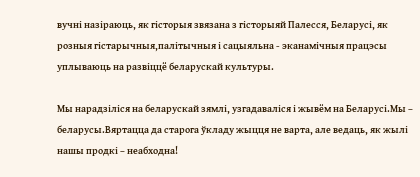вучні назіраюць, як гісторыя звязана з гісторыяй Палесся, Беларусі, як розныя гістарычныя,палітычныя і сацыяльна - эканамічныя працэсы уплываюць на развіццё беларускай культуры.

Мы нарадзіліся на беларускай зямлі, узгадаваліся і жывём на Беларусі.Мы – беларусы.Вяртацца да старога ўкладу жыцця не варта, але ведаць, як жылі нашы продкі – неабходна!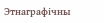Этнаграфічны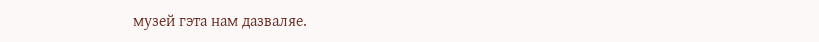музей гэта нам дазваляе.